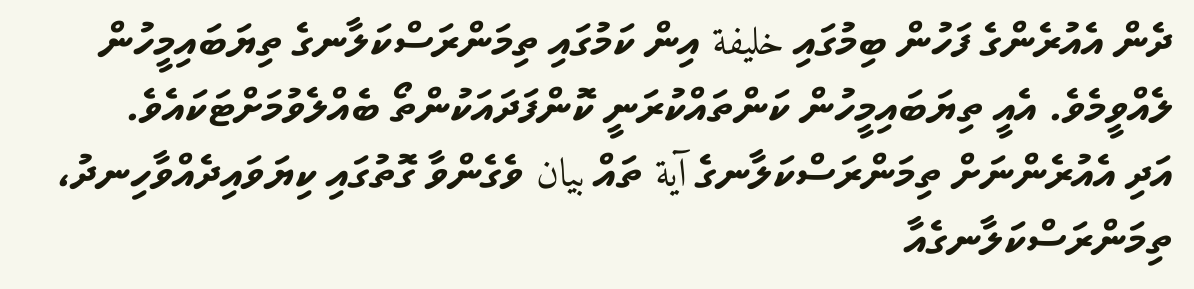ދެން އެއުރެންގެ ފަހުން ބިމުގައި خليفة އިން ކަމުގައި ތިމަންރަސްކަލާނގެ ތިޔަބައިމީހުން ލެއްވީމެވެ. އެއީ ތިޔަބައިމީހުން ކަންތައްކުރަނީ ކޮންފަދައަކުންތޯ ބެއްލެވުމަށްޓަކައެވެ.
އަދި އެއުރެންނަށް ތިމަންރަސްކަލާނގެ آية ތައް بيان ވެގެންވާ ގޮތުގައި ކިޔަވައިދެއްވާހިނދު، ތިމަންރަސްކަލާނގެއާ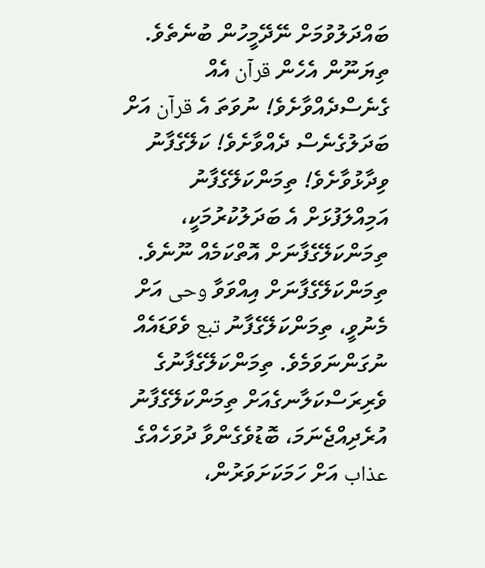ބައްދަލުވުމަށް ނޭދޭމީހުން ބުނެތެވެ. ތިޔަނޫން އެހެން قرآن އެއް ގެނެސްދެއްވާށެވެ! ނުވަތަ އެ قرآن އަށް ބަދަލުގެނެސް ދެއްވާށެވެ! ކަލޭގެފާނު ވިދާޅުވާށެވެ! ތިމަންކަލޭގެފާނު އަމިއްލަފުޅަށް އެ ބަދަލުކުރުމަކީ، ތިމަންކަލޭގެފާނަށް އޮތްކަމެއް ނޫނެވެ. ތިމަންކަލޭގެފާނަށް އިއްވަވާ وحى އަށް މެނުވީ، ތިމަންކަލޭގެފާނު تبع ވެވަޑައެއް ނުގަންނަވަމެވެ. ތިމަންކަލޭގެފާނުގެ ވެރިރަސްކަލާނގެއަށް ތިމަންކަލޭގެފާނު އުރެދިއްޖެނަމަ، ބޮޑުވެގެންވާ ދުވަހެއްގެ عذاب އަށް ހަމަކަށަވަރުން،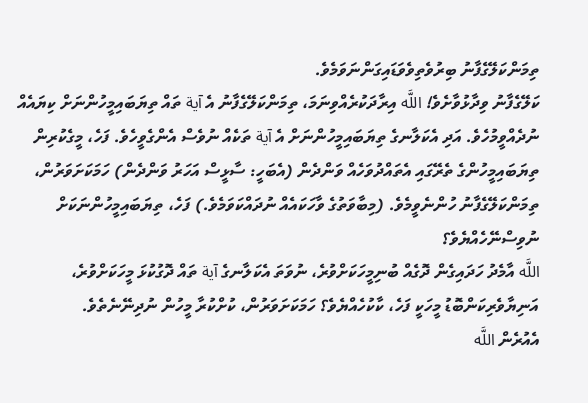ތިމަންކަލޭގެފާނު ބިރުވެތިވެވަޑައިގަންނަވަމެވެ.
ކަލޭގެފާނު ވިދާޅުވާށެވެ! اللَّه އިރާދަކުރެއްވިނަމަ، ތިމަންކަލޭގެފާނު އެ آية ތައް ތިޔަބައިމީހުންނަށް ކިޔައެއް ނުދެއްވީމުހެވެ. އަދި އެކަލާނގެ ތިޔަބައިމީހުންނަށް އެ آية ތަކެއް ނުވެސް އެންގެވީހެވެ. ފަހެ، މީގެކުރިން ތިޔަބައިމީހުންގެ ތެރޭގައި އެތައްދުވަހެއް ވަންދެން (އެބަހީ: ސާޅީސް އަހަރު ވަންދެން) ހަމަކަށަވަރުން، ތިމަންކަލޭގެފާނު ހުންނެވީމެވެ. (މިބާވަތުގެ ވާހަކައެއް ނުދައްކަވަމެވެ.) ފަހެ، ތިޔަބައިމީހުންނަކަށް ނުވިސްނޭހެއްޔެވެ؟
اللَّه އާމެދު ހަދައިގެން ދޮގެއް ބުނިމީހަކަށްވުރެ، ނުވަތަ އެކަލާނގެ آية ތައް ދޮގުކުޅަ މީހަކަށްވުރެ، އަނިޔާވެރިކަންބޮޑު މީހަކީ ފަހެ، ކާކުހެއްޔެވެ؟ ހަމަކަށަވަރުން، ކުށްކުރާ މީހުން ނުދިނޭނެތެވެ.
އެއުރެން اللَّه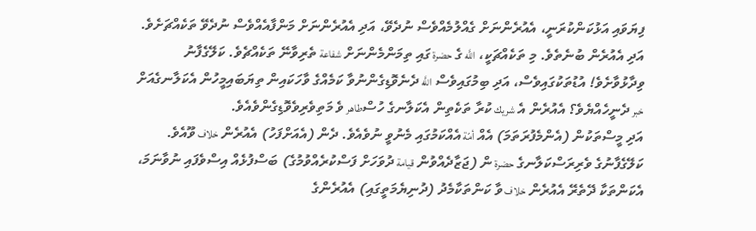ފިޔަވައި އަޅުކަންކުރަނީ، އެއުރެންނަށް ގެއްލުމެއްވެސް ނުދެވޭ، އަދި އެއުރެންނަށް މަންފާއެއްވެސް ނުދެވޭ ތަކެއްޗަށެވެ. އަދި އެއުރެން ބުނެތެވެ. މި ތަކެއްޗަކީ، اللَّه ގެ حضرة ގައި ތިމަންމެންނަށް شفاعة ތެރިވާނޭ ތަކެއްޗެވެ. ކަލޭގެފާނު ވިދާޅުވާށެވެ! އުޑުތަކުގައިވެސް، އަދި ބިމުގައިވެސް اللَّه ދެނެވޮޑިގެންނުވާ ކަމެއްގެ ވާހަކައިން ތިޔަބައިމީހުން އެކަލާނގެއަށް خبر ދެނީހެއްޔެވެ؟ އެއުރެން އެ شريك ކުރާ ތަކެތިން އެކަލާނގެ ހުސްطاهر ވެ މަތިވެރިވެވޮޑިގެންވެއެވެ.
އަދި މީސްތަކުން (އެންމެފުރަތަމަ) އެއް أمّة އެއްކަމުގައި މެނުވީ ނުވެއެވެ. ދެން (އެއަށްފަހު) އެއުރެން خلاف ވޫއެވެ. ކަލޭގެފާނުގެ ވެރިރަސްކަލާނގެ حضرة ން (ޖަޒާދެއްވުން قيامة ދުވަހަށް ފަސްކުރެއްވުމުގެ) ބަސްފުޅެއް އިސްވެފައި ނުވާނަމަ، އެކަންތަކާ ދޭތެރޭ އެއުރެން خلاف ވާ ކަންތަކާމެދު (ދުނިޔެމަތީގައި) އެއުރެންގެ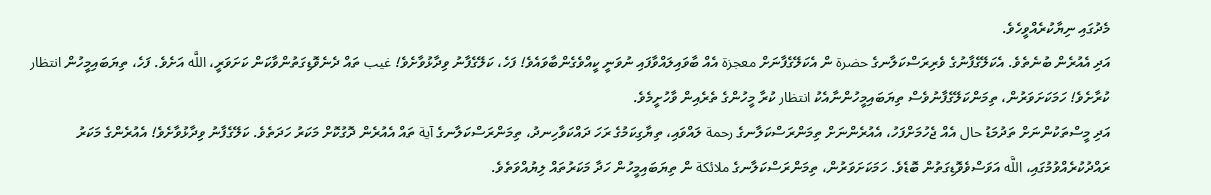މެދުގައި ނިޔާކުރެއްވީހެވެ.
އަދި އެއުރެން ބުނެތެވެ. އެކަލޭގެފާނުގެ ވެރިރަސްކަލާނގެ حضرة ން އެކަލޭގެފާނަށް معجزة އެއް ބާވައިލައްވާފައި ނުވަނީ ކީއްވެގެންބާވައެވެ! ފަހެ، ކަލޭގެފާނު ވިދާޅުވާށެވެ! غيب ތައް ދެނެވޮޑިގަތުންވާކަން ކަށަވަރީ، اللَّه އަށެވެ. ފަހެ، ތިޔަބައިމީހުން انتظار ކުރާށެވެ! ހަމަކަށަވަރުން، ތިމަންކަލޭގެފާނުވެސް ތިޔަބައިމީހުންނާއެކު انتظار ކުރާ މީހުންގެ ތެރެއިން ވާހުށީމެވެ.
އަދި މީސްތަކުންނަށް ތަދުމަޑު حال އެއް ޖެހުމަށްފަހު، އެއުރެންނަށް ތިމަންރަސްކަލާނގެ رحمة ލައްވައި، ތިޔާގިކަމުގެ ރަހަ ދައްކަވާހިނދު، ތިމަންރަސްކަލާނގެ آية ތައް އެއުރެން ދޮގުކޮށް މަކަރު ހަދަތެވެ. ކަލޭގެފާނު ވިދާޅުވާށެވެ! އެއުރެންގެ މަކަރު ރައްދުކުރެއްވުމުގައި، اللَّه އަވަސްވެވޮޑިގަތުން ބޮޑެވެ. ހަމަކަށަވަރުން، ތިމަންރަސްކަލާނގެ ملائكة ން ތިޔަބައިމީހުން ހަދާ މަކަރުތައް ލިޔުއްވަތެވެ.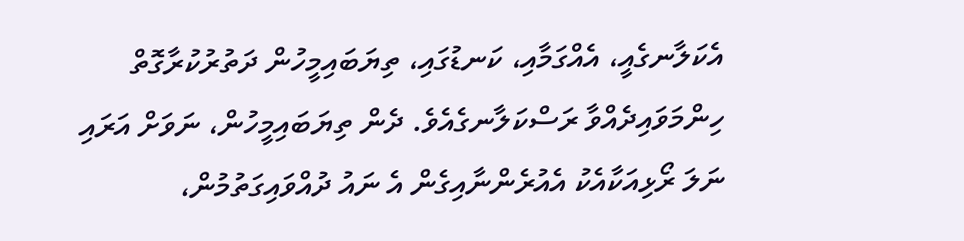އެކަލާނގެއީ، އެއްގަމާއި، ކަނޑުގައި، ތިޔަބައިމީހުން ދަތުރުކުރާގޮތް ހިންމަވައިދެއްވާ ރަސްކަލާނގެއެވެ. ދެން ތިޔަބައިމީހުން، ނަވަށް އަރައި ނަލަ ރޯޅިއަކާއެކު އެއުރެންނާއިގެން އެ ނައު ދުއްވައިގަތުމުން،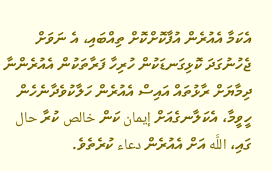އެކަމާ އެއުރެން އުފާކޮށްކޮށް ތިއްބައި، އެ ނަވަށް ޖެހުނުގަދަ ކޮޅިގަނޑަކުން ހުރިހާ ފަރާތަކުން އެއުރެންނާ ދިމާޔަށް ރާޅުތައް އައިސް އެއުރެން ހަލާކުވެދާނެހެން ހީވީމާ، އެކަލާނގެއަށް إيمان ކަން خالص ކުރާ حال ގައި، اللَّه އަށް އެއުރެން دعاء ކުރެތެވެ.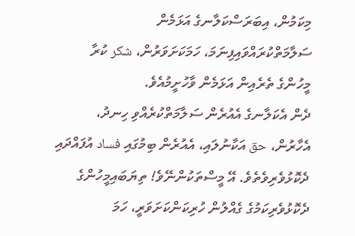މިކަމުން، އިބަރަސްކަލާނގެ އަޅަމެން ސަލާމަތްކުރައްވައިފިނަމަ، ހަމަކަށަވަރުން، شكر ކުރާ މީހުންގެ ތެރެއިން އަޅަމެން ވާހުށީމުއެވެ.
ދެން އެކަލާނގެ އެއުރެން ސަލާމަތްކުރެއްވި ހިނދު، އެހާރުން، حق އަކާނުލައި، އެއުރެން ބިމުގައި فساد އުފައްދައި ދެކޮޅުވެރިވެތެވެ. އޭ މީސްތަކުންނޭވެ! ތިޔަބައިމީހުންގެ ދެކޮޅުވެރިކަމުގެ ގެއްލުން ހުރިކަންކަށަވަރީ، ހަމަ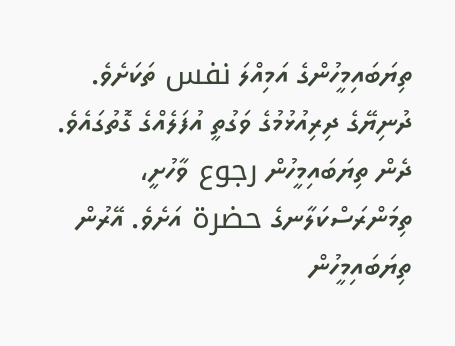ތިޔަބައިމީހުންގެ އަމިއްލަ نفس ތަކަށެވެ. ދުނިޔޭގެ ދިރިއުޅުމުގެ ވަގުތީ އުފަލެއްގެ ގޮތުގައެވެ. ދެން ތިޔަބައިމީހުން رجوع ވާހުށީ، ތިމަންރަސްކަލާނގެ حضرة އަށެވެ. އޭރުން ތިޔަބައިމީހުން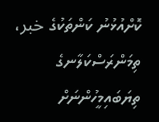ކޮށްއުޅުނު ކަންތަކުގެ خبر، ތިމަންރަސްކަލާނގެ ތިޔަބައިމީހުންނަށް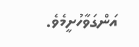އަންގަވާހުށީމެވެ.